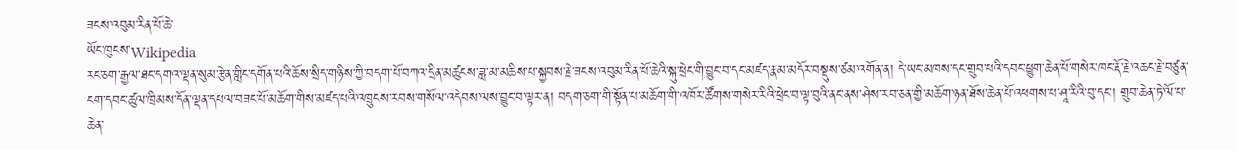ཟངས་འབུམ་རིན་པོ་ཆེ་
ཡོང་ཁུངས་Wikipedia
རང་ཅག་རྒྱལ་ཐང་དགའ་ལྡན་སུམ་རྩེན་གླིང་དགོན་པའི་ཆོས་སྲིད་གཉིས་ཀྱི་བདག་པོ་བཀའ་དྲིན་མཚུངས་ཟླ་མ་མཆིས་པ་སྐྱབས་རྗེ་ཟངས་འབུམ་རིན་པོ་ཆེའི་སྐུ་ཕྲེང་གི་བྱུང་བ་དང་མཛད་རྣམ་མདོར་བསྡུས་ཙམ་འགོན་ན། དེ་ཡང་མཁས་དང་གྲུབ་པའི་དབང་ཕྱུག་ཆེན་པོ་གསེར་ཁང་རྡོ་རྗེ་འཆང་རྗེ་བཙུན་ངག་དབང་ཚུལ་ཁྲིམས་དོན་ལྡན་དཔལ་བཟང་པོ་མཆོག་གིས་མཛད་པའི་འཁྲུངས་རབས་གསོལ་འདེབས་ལས་བྱུང་བ་ལྟར་ན། བདག་ཅག་གི་སྟོན་པ་མཆོག་གི་འཁོར་ཚོགས་གསེར་རིའི་ཕྲེང་བ་ལྟ་བུའི་ནང་ནས་ཤེས་རབ་ཅན་གྱི་མཆོག་ཉན་ཐོས་ཆེན་པོ་འཕགས་པ་ཤཱ་རིའི་བུ་དང་། གྲུབ་ཆེན་ཏེ་ལོ་པ་ཆེན་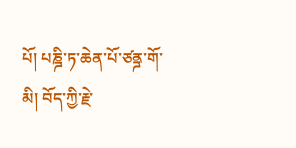པོ། པཎྜི་ཏ་ཆེན་པོ་ཙནྜ་གོ་མི། བོད་ཀྱི་རྗེ་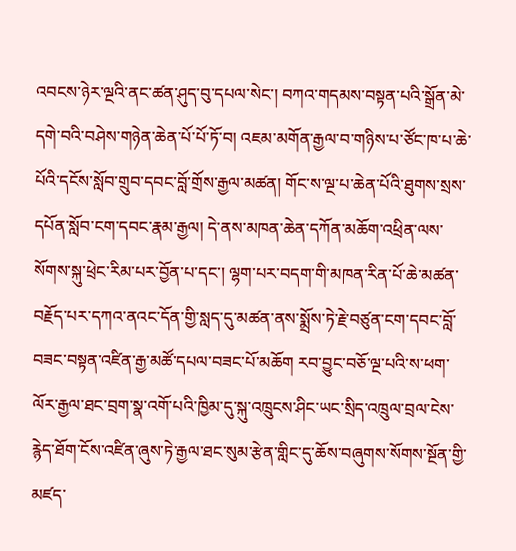འབངས་ཉེར་ལྔའི་ནང་ཚན་ཤུད་བུ་དཔལ་སེང་། བཀའ་གདམས་བསྟན་པའི་སྒྲོན་མེ་དགེ་བའི་བཤེས་གཉེན་ཆེན་པོ་པོ་ཏོ་བ། འཇམ་མགོན་རྒྱལ་བ་གཉིས་པ་ཙོང་ཁ་པ་ཆེ་པོའི་དངོས་སློབ་གྲུབ་དབང་བློ་གྲོས་རྒྱལ་མཚན། གོང་ས་ལྔ་པ་ཆེན་པོའི་ཐུགས་སྲས་དཔོན་སློབ་ངག་དབང་རྣམ་རྒྱལ། དེ་ནས་མཁན་ཆེན་དཀོན་མཆོག་འཕྲིན་ལས་སོགས་སྐུ་ཕྲེང་རིམ་པར་བྱོན་པ་དང་། ལྷག་པར་བདག་གི་མཁན་རིན་པོ་ཆེ་མཚན་བརྗོད་པར་དཀའ་ནའང་དོན་གྱི་སླད་དུ་མཚན་ནས་སྨྲོས་ཏེ་རྗེ་བཙུན་ངག་དབང་བློ་བཟང་བསྟན་འཛིན་རྒྱ་མཚོ་དཔལ་བཟང་པོ་མཆོག རབ་བྱུང་བཅོ་ལྔ་པའི་ས་ཕག་ལོར་རྒྱལ་ཐང་བྲག་སྣ་འགོ་པའི་ཁྱིམ་དུ་སྐུ་འཁྲུངས་ཤིང་ཡང་སྲིད་འཁྲུལ་བྲལ་ངེས་རྙེད་ཐོག་ངོས་འཛིན་ཞུས་ཏེ་རྒྱལ་ཐང་སུམ་རྩེན་གླིང་དུ་ཆོས་བཞུགས་སོགས་སྔོན་གྱི་མཛད་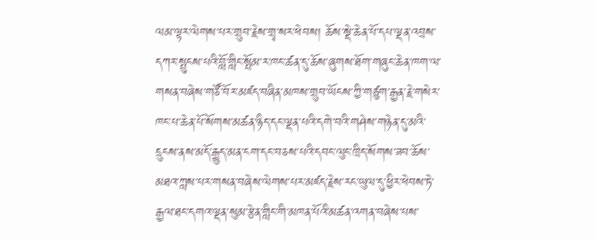ལམ་ལྟར་ལེགས་པར་གྲུབ་རྗེས་གྲྭ་སར་ཕེབས། ཆོས་སྡེ་ཆེན་པོ་དཔ་ལྡན་འབྲས་དཀར་སྤུངས་པའི་བློ་གླིང་སྤོམ་ར་ཁང་ཚན་དུ་ཆོས་ཞུགས་ཐོག་གཞུང་ཆེན་ཁག་ལ་གསན་བཞེས་གཙོ་བོར་མཛད་བཞིན་མཁས་གྲུབ་ཡོངས་ཀྱི་གཙུག་རྒྱན་རྗེ་གསེར་ཁང་པ་ཆེན་པོ་སོགས་མཚན་ཉིད་དང་ལྡན་པའི་དགེ་བའི་གཤེས་གཉེན་དུ་མའི་དྲུངས་ནས་མདོ་རྒྱུད་མན་ངག་དང་བཅས་པའི་དབང་ལུང་ཁྲིད་སོགས་ཟབ་ཆོས་མཐའ་ཀླས་པར་གསན་བཞེས་ལེགས་པར་མཛད་རྗེས་རང་ཡུལ་དུ་ཕྱིར་ཕེབས་ཏེ་རྒྱལ་ཐང་དགའ་ལྡན་སུམ་རྩེན་གླིང་གི་མཁན་པོའི་མཚན་འགན་བཞེས་པས་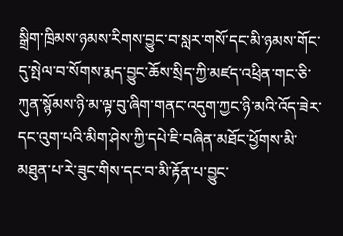སྒྲིག་ཁྲིམས་ཉམས་རིགས་བྱུང་བ་སླར་གསོ་དང་མི་ཉམས་གོང་དུ་སྤེལ་བ་སོགས་རྨད་བྱུང་ཆོས་སྲིད་ཀྱི་མཛད་འཕྲིན་གང་ཅི་ཀུན་སྙོམས་ཉི་མ་ལྟ་བུ་ཞིག་གནང་འདུག་ཀྱང་ཉི་མའི་འོད་ཟེར་དང་འུག་པའི་མིག་ཤེས་ཀྱི་དཔེ་ཇི་བཞིན་མཐོང་ཕྱོགས་མི་མཐུན་པ་རེ་ཟུང་གིས་དང་བ་མི་རྟོན་པ་བྱུང་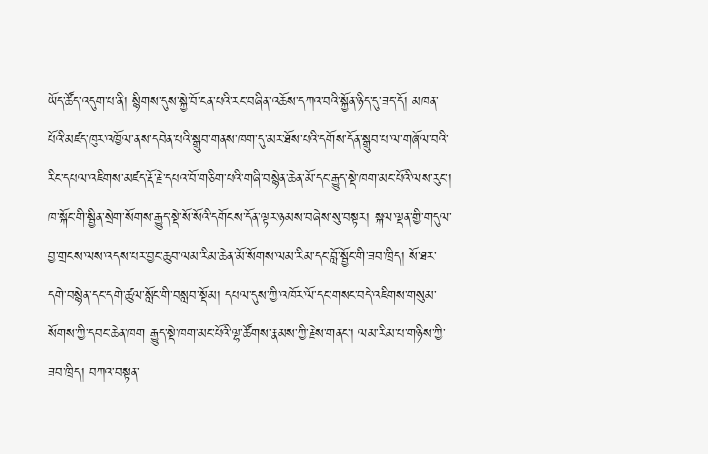ཡོད་ཚོད་འདུག་པ་ནི། སྙིགས་དུས་སྐྱེ་བོ་ངན་པའི་རང་བཞིན་འཆོས་དཀའ་བའི་སྐྱོན་ཉིད་དུ་ཟད་དོ། མཁན་པོའི་མཛད་ཁུར་འཁྱོལ་ནས་དབེན་པའི་སྒྲུབ་གནས་ཁག་དུ་མར་ཐོས་པའི་དགོས་དོན་སྒྲུབ་པ་ལ་གཞོལ་བའི་རིང་དཔལ་འཇིགས་མཛད་རྡོ་རྗེ་དཔའ་བོ་གཅིག་པའི་གཞི་བསྙེན་ཆེན་མོ་དང་རྒྱུད་སྡེ་ཁག་མང་པོའི་ལས་རུང་། ཁ་སྐོང་གི་སྦྱིན་སྲེག་སོགས་རྒྱུད་སྡེ་སོ་སོའི་དགོངས་དོན་ལྟར་ཉམས་བཞེས་སུ་བསྟར། སྐལ་ལྡན་གྱི་གདུལ་བྱ་གྲངས་ལས་འདས་པར་བྱང་ཆུབ་ལམ་རིམ་ཆེན་མོ་སོགས་ལམ་རིམ་དང་བློ་སྦྱོང་གི་ཟབ་ཁྲིད། སོ་ཐར་དགེ་བསྙེན་དང་དགེ་ཚུལ་སློང་གི་བསླབ་སྡོམ། དཔལ་དུས་ཀྱི་འཁོར་ལོ་དང་གསང་བདེ་འཇིགས་གསུམ་སོགས་ཀྱི་དབང་ཆེན་ཁག རྒྱུད་སྡེ་ཁག་མང་པོའི་ལྷ་ཚོགས་རྣམས་ཀྱི་རྗེས་གནང་། ལམ་རིམ་པ་གཉིས་ཀྱི་ཟབ་ཁྲིད། བཀའ་བསྟན་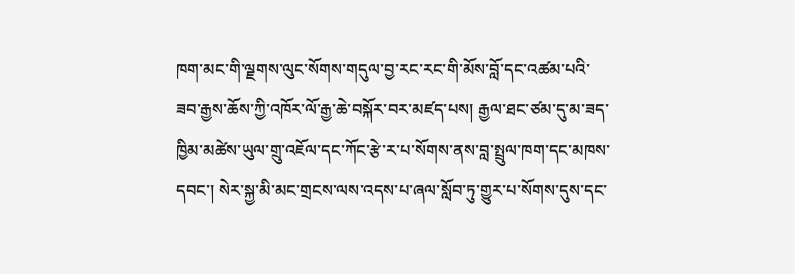ཁག་མང་གི་ལྗགས་ལུང་སོགས་གདུལ་བྱ་རང་རང་གི་མོས་བློ་དང་འཚམ་པའི་ཟབ་རྒྱས་ཆོས་ཀྱི་འཁོར་ལོ་རྒྱ་ཆེ་བསྐོར་བར་མཛད་པས། རྒྱལ་ཐང་ཙམ་དུ་མ་ཟད་ཁྱིམ་མཚེས་ཡུལ་གྲུ་འཇོལ་དང་ཀོང་རྩེ་ར་པ་སོགས་ནས་བླ་སྤྲུལ་ཁག་དང་མཁས་དབང་། སེར་སྐྱ་མི་མང་གྲངས་ལས་འདས་པ་ཞལ་སློབ་ཏུ་གྱུར་པ་སོགས་དུས་དང་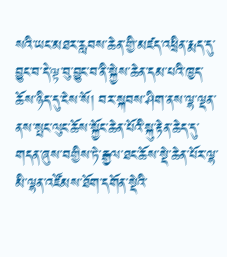སའི་ཡང་མཐར་རླབས་ཆེན་གྱི་མཛད་འཕྲིན་རྨད་དུ་བྱུང་བ་དེ་ལྟ་བུ་བྱུང་བ་ནི་སྐྱེས་ཆེན་དམ་པའི་ཁྱད་ཆོས་ཉིད་དུ་ངེས་སོ། བར་སྐབས་ཤིག་ནས་ལྷ་ལྡན་ནས་སྤང་ལུང་ཆོས་སྐྱོང་ཆེན་པོའི་སྐུ་རྟེན་ཆེད་དུ་གདན་ཞུས་བགྱིས་ཏེ་རྒྱལ་ཐང་ཆོས་སྡེ་ཆེན་པོར་ལྷ་མི་ལྷན་འཛོམས་ཐོག་དགོན་སྡེའི་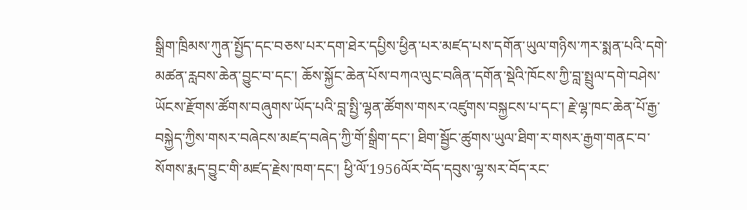སྒྲིག་ཁྲིམས་ཀུན་སྤྱོད་དང་བཅས་པར་དག་ཐེར་དཔྱིས་ཕྱིན་པར་མཛད་པས་དགོན་ཡུལ་གཉིས་ཀར་སྨན་པའི་དགེ་མཚན་རླབས་ཆེན་བྱུང་བ་དང་། ཆོས་སྐྱོང་ཆེན་པོས་བཀའ་ལུང་བཞིན་དགོན་སྡེའི་ཁོངས་ཀྱི་བླ་སྤྲུལ་དགེ་བཤེས་ཡོངས་རྫོགས་ཚོགས་བཞུགས་ཡོད་པའི་བླ་སྤྱི་ལྷན་ཚོགས་གསར་འཛུགས་བསྐྱངས་པ་དང་། རྗེ་ལྷ་ཁང་ཆེན་པོ་རྒྱ་བསྐྱེད་ཀྱིས་གསར་བཞེངས་མཛད་བཞེད་ཀྱི་གོ་སྒྲིག་དང་། ཐིག་སྦྱོང་ཚུགས་ཡུལ་ཐིག་ར་གསར་རྒྱག་གནང་བ་སོགས་རྨད་བྱུང་གི་མཛད་རྗེས་ཁག་དང་། ཕྱི་ལོ་1956ལོར་བོད་དབུས་ལྷ་སར་བོད་རང་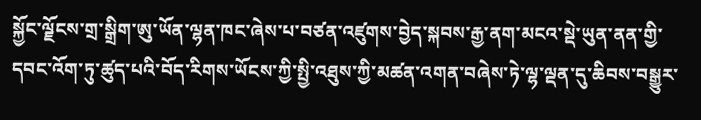སྐྱོང་ལྗོངས་གྲ་སྒྲིག་ཨུ་ཡོན་ལྷན་ཁང་ཞེས་པ་བཙན་འཛུགས་བྱེད་སྐབས་རྒྱ་ནག་མངའ་སྡེ་ཡུན་ནན་གྱི་དབང་འོག་ཏུ་ཚུད་པའི་བོད་རིགས་ཡོངས་ཀྱི་སྤྱི་འཐུས་ཀྱི་མཚན་འགན་བཞེས་ཏེ་ལྷ་ལྡན་དུ་ཆིབས་བསྒྱུར་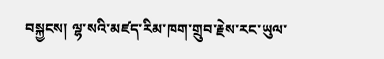བསྐྱངས། ལྷ་སའི་མཛད་རིམ་ཁག་གྲུབ་རྗེས་རང་ཡུལ་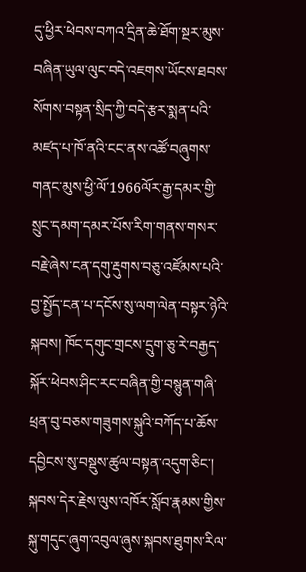དུ་ཕྱིར་ཕེབས་བཀའ་དྲིན་ཆེ་ཐོག་སྔར་མུས་བཞིན་ཡུལ་ལུང་བདེ་འཇགས་ཡོངས་ཐབས་སོགས་བསྟན་སྲིད་ཀྱི་བདེ་རྩར་སྨན་པའི་མཛད་པ་ཁོ་ནའི་ངང་ནས་འཚོ་བཞུགས་གནང་མུས་ཕྱི་ལོ་1966ལོར་རྒྱ་དམར་གྱི་སྲུང་དམག་དམར་པོས་རིག་གནས་གསར་བརྗེ་ཞེས་ངན་དགུ་རྡུགས་བཅུ་འཛོམས་པའི་བྱ་སྤྱོད་ངན་པ་དངོས་སུ་ལག་ལེན་བསྟར་ཉེའི་སྐབས། ཁོང་དགུང་གྲངས་དྲུག་ཅུ་རེ་བརྒྱད་སྐོར་ཕེབས་ཤིང་རང་བཞིན་གྱི་བསྙུན་གཞི་ཕྲན་བུ་བཅས་གཟུགས་སྐུའི་བཀོད་པ་ཆོས་དབྱིངས་སུ་བསྡུས་ཚུལ་བསྟན་འདུག་ཅིང་། སྐབས་དེར་རྗེས་ལུས་འཁོར་སློབ་རྣམས་གྱིས་སྐུ་གདུང་ཞུག་འབུལ་ཞུས་སྐབས་ཐུགས་རིལ་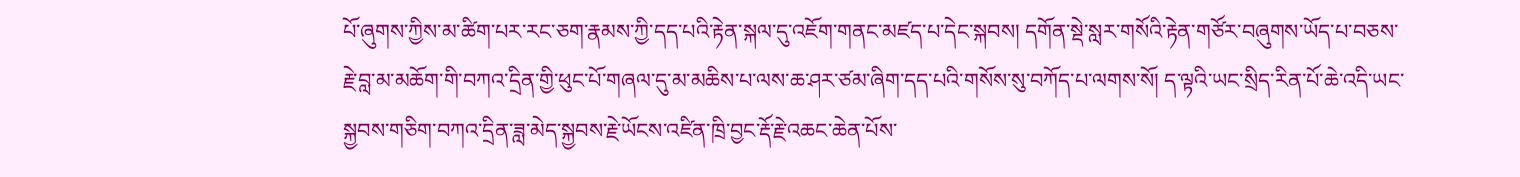པོ་ཞུགས་ཀྱིས་མ་ཚིག་པར་རང་ཅག་རྣམས་ཀྱི་དད་པའི་རྟེན་སྐལ་དུ་འཇོག་གནང་མཛད་པ་དེང་སྐབས། དགོན་སྡེ་སླར་གསོའི་རྟེན་གཙོར་བཞུགས་ཡོད་པ་བཅས་རྗེ་བླ་མ་མཆོག་གི་བཀའ་དྲིན་གྱི་ཕུང་པོ་གཞལ་དུ་མ་མཆིས་པ་ལས་ཆ་ཤར་ཙམ་ཞིག་དད་པའི་གསོས་སུ་བཀོད་པ་ལགས་སོ། ད་ལྟའི་ཡང་སྲིད་རིན་པོ་ཆེ་འདི་ཡང་སྐྱབས་གཅིག་བཀའ་དྲིན་ཟླ་མེད་སྐྱབས་རྗེ་ཡོངས་འཛིན་ཁྲི་བྱང་རྡོ་རྗེ་འཆང་ཆེན་པོས་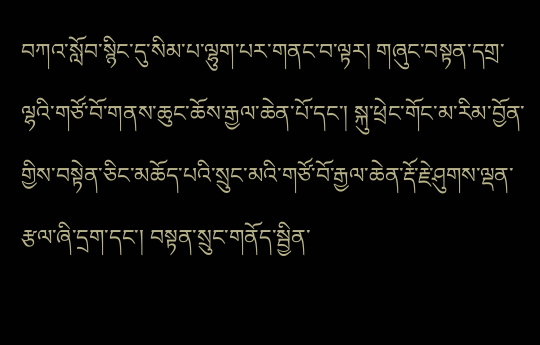བཀའ་སློབ་སྙིང་དུ་སིམ་པ་ལྷུག་པར་གནང་བ་ལྟར། གཞུང་བསྟན་དགྲ་ལྷའི་གཙོ་བོ་གནས་ཆུང་ཆོས་རྒྱལ་ཆེན་པོ་དང་། སྐུ་ཕྲེང་གོང་མ་རིམ་བྱོན་གྱིས་བསྟེན་ཅིང་མཆོད་པའི་སྲུང་མའི་གཙོ་བོ་རྒྱལ་ཆེན་རྡོ་རྗེ་ཤུགས་ལྡན་རྩལ་ཞི་དྲག་དང་། བསྟན་སྲུང་གནོད་སྦྱིན་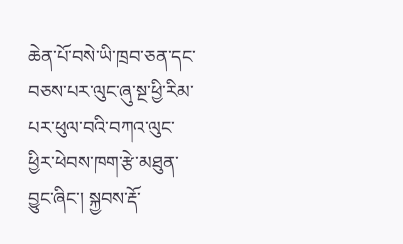ཆེན་པོ་བསེ་ཡི་ཁྲབ་ཅན་དང་བཅས་པར་ལུང་ཞུ་སྔ་ཕྱི་རིམ་པར་ཕུལ་བའི་བཀའ་ལུང་ཕྱིར་ཕེབས་ཁག་རྩེ་མཐུན་བྱུང་ཞིང་། སྐྱབས་རྡོ་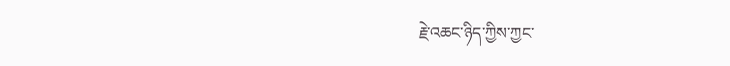རྗེ་འཆང་ཉིད་ཀྱིས་ཀྱང་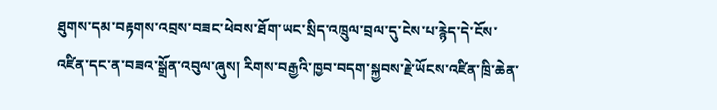ཐུགས་དམ་བརྟགས་འབྲས་བཟང་ཕེབས་ཐོག་ཡང་སྲིད་འཁྲུལ་བྲལ་དུ་ངེས་པ་རྙེད་དེ་ངོས་འཛིན་དང་ན་བཟའ་སྒྲོན་འབུལ་ཞུས། རིགས་བརྒྱའི་ཁྱབ་བདག་སྐྱབས་རྗེ་ཡོངས་འཛིན་ཁྲི་ཆེན་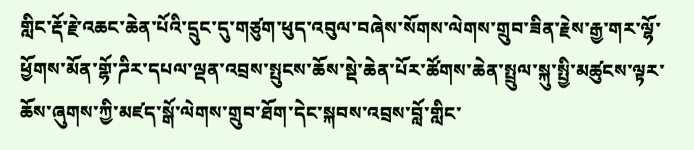གླིང་རྡོ་རྗེ་འཆང་ཆེན་པོའི་དྲུང་དུ་གཙུག་ཕུད་འབུལ་བཞེས་སོགས་ལེགས་གྲུབ་ཟིན་རྗེས་རྒྱ་གར་ལྷོ་ཕྱོགས་མོན་གྷོ་ཌིར་དཔལ་ལྡན་འབྲས་སྤུངས་ཆོས་སྡེ་ཆེན་པོར་ཚོགས་ཆེན་སྤྲུལ་སྐུ་སྤྱི་མཚུངས་ལྟར་ཆོས་ཞུགས་ཀྱི་མཛད་སྒོ་ལེགས་གྲུབ་ཐོག་དེང་སྐབས་འབྲས་བློ་གླིང་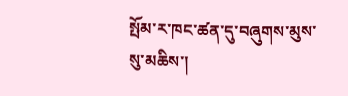སྤོམ་ར་ཁང་ཚན་དུ་བཞུགས་མུས་སུ་མཆིས་།